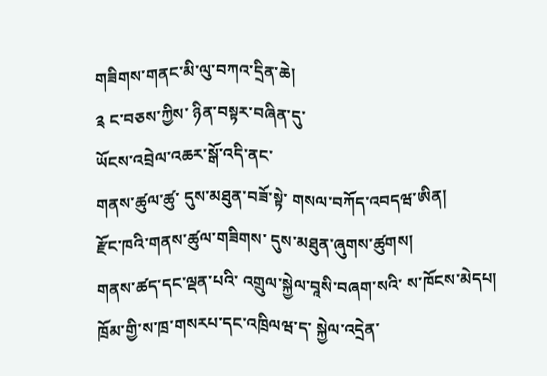གཟིགས་གནང་མི་ལུ་བཀའ་དྲིན་ཆེ།
༉ ང་བཅས་ཀྱིས་ ཉིན་བསྟར་བཞིན་དུ་
ཡོངས་འབྲེལ་འཆར་སྒོ་འདི་ནང་
གནས་ཚུལ་ཚུ་ དུས་མཐུན་བཟོ་སྟེ་ གསལ་བཀོད་འབདཝ་ཨིན།
རྫོང་ཁའི་གནས་ཚུལ་གཟིགས་ དུས་མཐུན་ཞུགས་ཚུགས།
གནས་ཚད་དང་ལྡན་པའི་ འགྲུལ་སྐྱེལ་བཱསི་བཞག་སའི་ ས་ཁོངས་མེདཔ།
ཁྲོམ་གྱི་ས་ཁྲ་གསརཔ་དང་འཁྲིལཝ་ད་ སྐྱེལ་འདྲེན་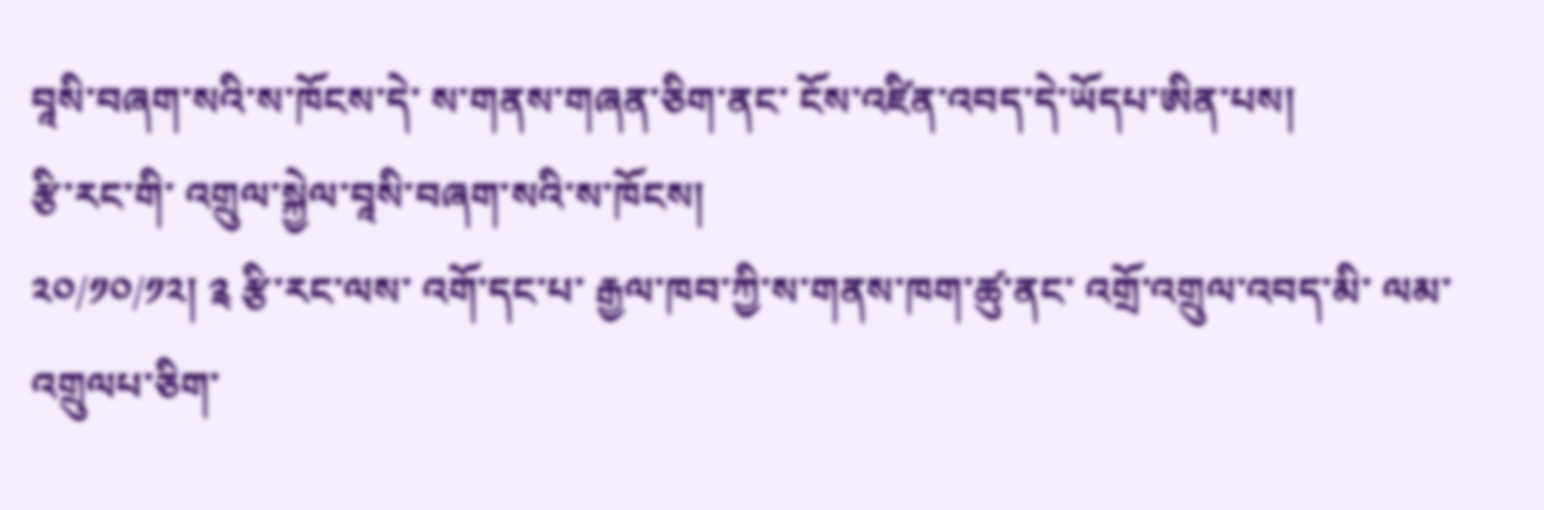བཱསི་བཞག་སའི་ས་ཁོངས་དེ་ ས་གནས་གཞན་ཅིག་ནང་ ངོས་འཛིན་འབད་དེ་ཡོདཔ་ཨིན་པས།
རྩི་རང་གི་ འགྲུལ་སྐྱེལ་བཱསི་བཞག་སའི་ས་ཁོངས།
༢༠/༡༠/༡༢། ༉ རྩི་རང་ལས་ འགོ་དང་པ་ རྒྱལ་ཁབ་ཀྱི་ས་གནས་ཁག་ཚུ་ནང་ འགྲོ་འགྲུལ་འབད་མི་ ལམ་འགྲུལཔ་ཅིག་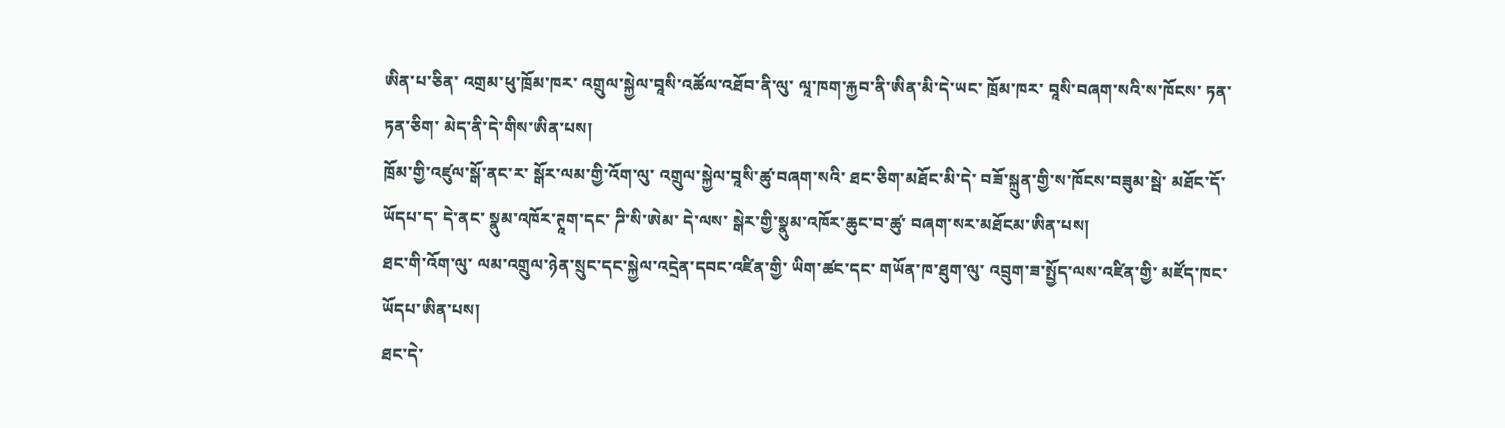ཨིན་པ་ཅིན་ འགྲམ་ཕུ་ཁྲོམ་ཁར་ འགྲུལ་སྐྱེལ་བཱསི་འཚོལ་འཐོབ་ནི་ལུ་ ལཱ་ཁག་རྐྱབ་ནི་ཨིན་མི་དེ་ཡང་ ཁྲོམ་ཁར་ བཱསི་བཞག་སའི་ས་ཁོངས་ ཏན་ཏན་ཅིག་ མེད་ནི་དེ་གིས་ཨིན་པས།
ཁྲོམ་གྱི་འཛུལ་སྒོ་ནང་ར་ སྒོར་ལམ་གྱི་འོག་ལུ་ འགྲུལ་སྐྱེལ་བཱསི་ཚུ་བཞག་སའི་ ཐང་ཅིག་མཐོང་མི་དེ་ བཟོ་སྐྲུན་གྱི་ས་ཁོངས་བཟུམ་སྦེ་ མཐོང་དོ་ཡོདཔ་ད་ དེ་ནང་ སྣུམ་འཁོར་ཊཱག་དང་ ཌི་སི་ཨེམ་ དེ་ལས་ སྒེར་གྱི་སྣུམ་འཁོར་ཆུང་བ་ཚུ་ བཞག་སར་མཐོངམ་ཨིན་པས།
ཐང་གི་འོག་ལུ་ ལམ་འགྲུལ་ཉེན་སྲུང་དང་སྐྱེལ་འདྲེན་དབང་འཛིན་གྱི་ ཡིག་ཚང་དང་ གཡོན་ཁ་ཐུག་ལུ་ འབྲུག་ཟ་སྤྱོད་ལས་འཛིན་གྱི་ མཛོད་ཁང་ཡོདཔ་ཨིན་པས།
ཐང་དེ་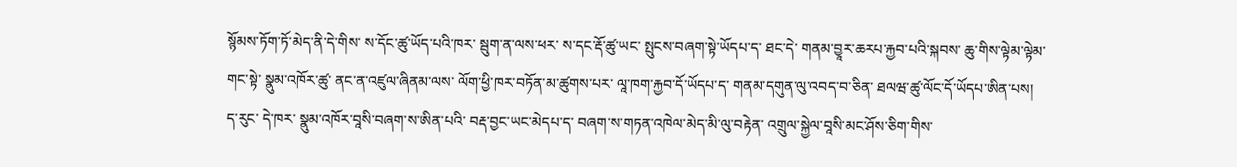སྙོམས་ཏོག་ཏོ་མེད་ནི་དེ་གིས་ ས་དོང་ཚུ་ཡོད་པའི་ཁར་ སྦུག་ན་ལས་ཕར་ ས་དང་རྡོ་ཚུ་ཡང་ སྤུངས་བཞག་སྟེ་ཡོདཔ་ད་ ཐང་དེ་ གནམ་བྱཱར་ཆརཔ་རྐྱབ་པའི་སྐབས་ ཆུ་གིས་ལྟེམ་ལྟེམ་གང་སྟེ་ སྣུམ་འཁོར་ཚུ་ ནང་ན་འཛུལ་ཞིནམ་ལས་ ལོག་ཕྱི་ཁར་བཏོན་མ་ཚུགས་པར་ ལཱ་ཁག་རྐྱབ་དོ་ཡོདཔ་ད་ གནམ་དགུན་ལུ་འབད་བ་ཅིན་ ཐལཝ་ཚུ་ལོང་དོ་ཡོདཔ་ཨིན་པས།
ད་རུང་ དེ་ཁར་ སྣུམ་འཁོར་བཱསི་བཞག་ས་ཨིན་པའི་ བརྡ་བྱང་ཡང་མེདཔ་ད་ བཞག་ས་གཏན་འཁེལ་མེད་མི་ལུ་བརྟེན་ འགྲུལ་སྐྱེལ་བཱསི་མང་ཤོས་ཅིག་གིས་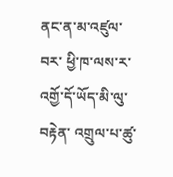ནང་ན་མ་འཛུལ་བར་ ཕྱི་ཁ་ལས་ར་ འགྱོ་དོ་ཡོད་མི་ལུ་བརྟེན་ འགྲུལ་པ་ཚུ་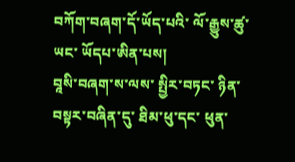བཀོག་བཞག་དོ་ཡོད་པའི་ ལོ་རྒྱུས་ཚུ་ཡང་ ཡོདཔ་ཨིན་པས།
བཱསི་བཞག་ས་ལས་ སྤྱིར་བཏང་ ཉིན་བསྟར་བཞིན་དུ་ ཐིམ་ཕུ་དང་ ཕུན་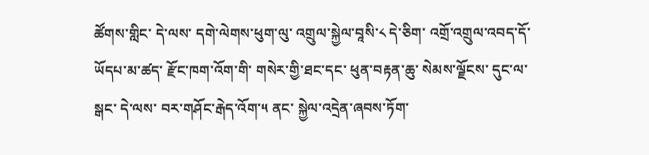ཚོགས་གླིང་ དེ་ལས་ དགེ་ལེགས་ཕུག་ལུ་ འགྲུལ་སྐྱེལ་བཱསི་༨ དེ་ཅིག་ འགྲོ་འགྲུལ་འབད་དོ་ཡོདཔ་མ་ཚད་ རྫོང་ཁག་འོག་གི་ གསེར་གྱི་ཐང་དང་ ཕུན་བརྟན་ཆུ་ སེམས་ལྗོངས་ དུང་ལ་སྒང་ དེ་ལས་ བར་གཤོང་རྒེད་འོག་༥ ནང་ སྐྱེལ་འདྲེན་ཞབས་ཏོག་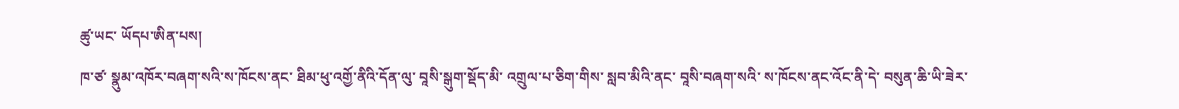ཚུ་ཡང་ ཡོདཔ་ཨིན་པས།
ཁ་ཙ་ སྣུམ་འཁོར་བཞག་སའི་ས་ཁོངས་ནང་ ཐིམ་ཕུ་འགྱོ་ནིའི་དོན་ལུ་ བཱསི་སྒུག་སྡོད་མི་ འགྲུལ་པ་ཅིག་གིས་ སླབ་མིའི་ནང་ བཱསི་བཞག་སའི་ ས་ཁོངས་ནང་འོང་ནི་དེ་ བསུན་ཆི་ཡི་ཟེར་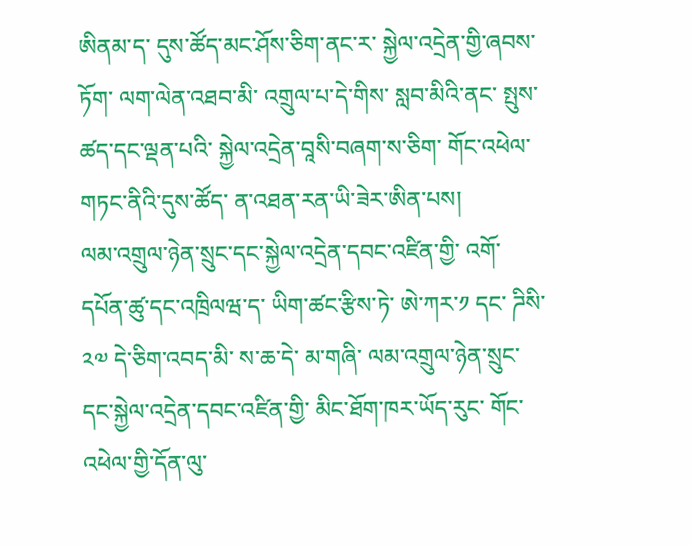ཨིནམ་ད་ དུས་ཚོད་མང་ཤོས་ཅིག་ནང་ར་ སྐྱེལ་འདྲེན་གྱི་ཞབས་ཏོག་ ལག་ལེན་འཐབ་མི་ འགྲུལ་པ་དེ་གིས་ སླབ་མིའི་ནང་ སྤུས་ཚད་དང་ལྡན་པའི་ སྐྱེལ་འདྲེན་བཱསི་བཞག་ས་ཅིག་ གོང་འཕེལ་གཏང་ནིའི་དུས་ཚོད་ ན་འཐན་རན་ཡི་ཟེར་ཨིན་པས།
ལམ་འགྲུལ་ཉེན་སྲུང་དང་སྐྱེལ་འདྲེན་དབང་འཛིན་གྱི་ འགོ་དཔོན་ཚུ་དང་འཁྲིལཝ་ད་ ཡིག་ཚང་རྩིས་ཏེ་ ཨེ་ཀར་༡ དང་ ཌིསི་༢༧ དེ་ཅིག་འབད་མི་ ས་ཆ་དེ་ མ་གཞི་ ལམ་འགྲུལ་ཉེན་སྲུང་དང་སྐྱེལ་འདྲེན་དབང་འཛིན་གྱི་ མིང་ཐོག་ཁར་ཡོད་རུང་ གོང་འཕེལ་གྱི་དོན་ལུ་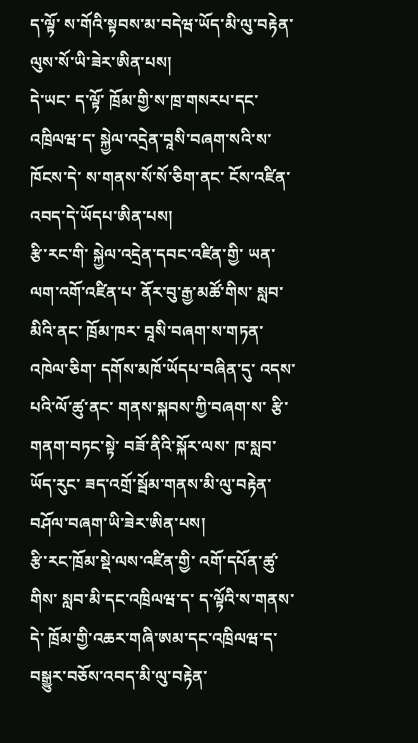ད་ལྟོ་ ས་གོའི་སྟབས་མ་བདེཝ་ཡོད་མི་ལུ་བརྟེན་ ལུས་སོ་ཡི་ཟེར་ཨིན་པས།
དེ་ཡང་ ད་ལྟོ་ ཁྲོམ་གྱི་ས་ཁྲ་གསརཔ་དང་འཁྲིལཝ་ད་ སྐྱེལ་འདྲེན་བཱསི་བཞག་སའི་ས་ཁོངས་དེ་ ས་གནས་སོ་སོ་ཅིག་ནང་ ངོས་འཛིན་འབད་དེ་ཡོདཔ་ཨིན་པས།
རྩི་རང་གི་ སྐྱེལ་འདྲེན་དབང་འཛིན་གྱི་ ཡན་ལག་འགོ་འཛིན་པ་ ནོར་བུ་རྒྱ་མཚོ་གིས་ སླབ་མིའི་ནང་ ཁྲོམ་ཁར་ བཱསི་བཞག་ས་གཏན་འཁེལ་ཅིག་ དགོས་མཁོ་ཡོདཔ་བཞིན་དུ་ འདས་པའི་ལོ་ཚུ་ནང་ གནས་སྐབས་ཀྱི་བཞག་ས་ རྩི་གནག་བཏང་སྟེ་ བཟོ་ནིའི་སྐོར་ལས་ ཁ་སླབ་ཡོད་རུང་ ཟད་འགྲོ་སྦོམ་གནས་མི་ལུ་བརྟེན་ བཤོལ་བཞག་ཡི་ཟེར་ཨིན་པས།
རྩི་རང་ཁྲོམ་སྡེ་ལས་འཛིན་གྱི་ འགོ་དཔོན་ཚུ་གིས་ སླབ་མི་དང་འཁྲིལཝ་ད་ ད་ལྟོའི་ས་གནས་དེ་ ཁྲོམ་གྱི་འཆར་གཞི་ཨམ་དང་འཁྲིལཝ་ད་ བསྒྱུར་བཅོས་འབད་མི་ལུ་བརྟེན་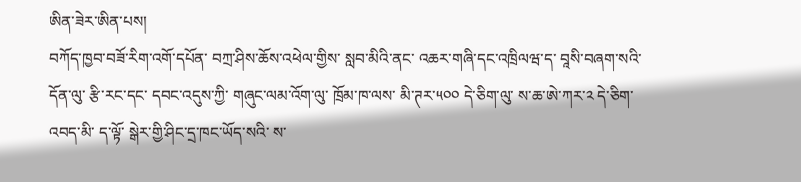ཨིན་ཟེར་ཨིན་པས།
བཀོད་ཁྱབ་བཟོ་རིག་འགོ་དཔོན་ བཀྲ་ཤིས་ཆོས་འཕེལ་གྱིས་ སླབ་མིའི་ནང་ འཆར་གཞི་དང་འཁྲིལཝ་ད་ བཱསི་བཞག་སའི་དོན་ལུ་ རྩི་རང་དང་ དབང་འདུས་ཀྱི་ གཞུང་ལམ་འོག་ལུ་ ཁྲོམ་ཁ་ལས་ མི་ཊར་༥༠༠ དེ་ཅིག་ལུ་ ས་ཆ་ཨེ་ཀར་༢ དེ་ཅིག་འབད་མི་ ད་ལྟོ་ སྒེར་གྱི་ཤིང་དྲ་ཁང་ཡོད་སའི་ ས་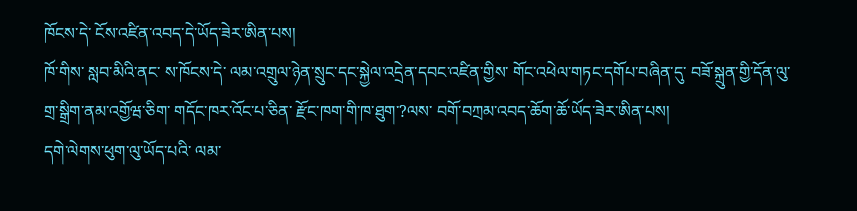ཁོངས་དེ་ ངོས་འཛིན་འབད་དེ་ཡོད་ཟེར་ཨིན་པས།
ཁོ་གིས་ སླབ་མིའི་ནང་ ས་ཁོངས་དེ་ ལམ་འགྲུལ་ཉེན་སྲུང་དང་སྐྱེལ་འདྲེན་དབང་འཛིན་གྱིས་ གོང་འཕེལ་གཏང་དགོཔ་བཞིན་དུ་ བཟོ་སྐྲུན་གྱི་དོན་ལུ་ གྲ་སྒྲིག་ནམ་འགྱོཝ་ཅིག་ གདོང་ཁར་འོང་པ་ཅིན་ རྫོང་ཁག་གི་ཁ་ཐུག་?ལས་ བགོ་བཀྲམ་འབད་ཆོག་ཆོ་ཡོད་ཟེར་ཨིན་པས།
དགེ་ལེགས་ཕུག་ལུ་ཡོད་པའི་ ལམ་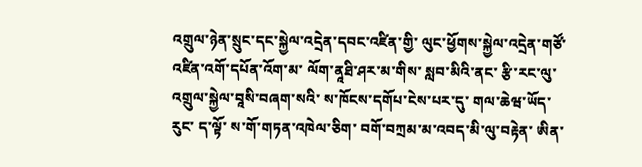འགྲུལ་ཉེན་སྲུང་དང་སྐྱེལ་འདྲེན་དབང་འཛིན་གྱི་ ལུང་ཕྱོགས་སྐྱེལ་འདྲེན་གཙོ་འཛིན་འགོ་དཔོན་འོག་མ་ ལོག་ནཱཐི་ཤར་མ་གིས་ སླབ་མིའི་ནང་ རྩི་རང་ལུ་ འགྲུལ་སྐྱེལ་བཱསི་བཞག་སའི་ ས་ཁོངས་དགོཔ་ངེས་པར་དུ་ གལ་ཆེཝ་ཡོད་རུང་ ད་ལྟོ་ ས་གོ་གཏན་འཁེལ་ཅིག་ བགོ་བཀྲམ་མ་འབད་མི་ལུ་བརྟེན་ ཨིན་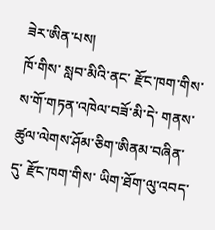ཟེར་ཨིན་པས།
ཁོ་གིས་ སླབ་མིའི་ནང་ རྫོང་ཁག་གིས་ ས་གོ་གཏན་འཁེལ་བཟོ་མི་དེ་ གནས་ཚུལ་ལེགས་ཤོམ་ཅིག་ཨིནམ་བཞིན་དུ་ རྫོང་ཁག་གིས་ ཡིག་ཐོག་ལུ་འབད་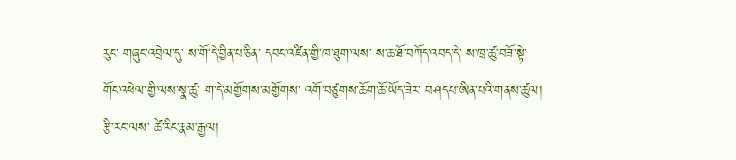རུང་ གཞུང་འབྲེལ་དུ་ ས་གོ་དེ་བྱིན་པ་ཅིན་ དབང་འཛིན་གྱི་ཁ་ཐུག་ལས་ ས་ཆ་ཐོ་བཀོད་འབད་དེ་ ས་ཁྲ་ཚུ་བཟོ་སྟེ་ གོང་འཕེལ་གྱི་ལས་སྣ་ཚུ་ ག་དེ་མགྱོགས་མགྱོགས་ འགོ་བཙུགས་ཆོག་ཆོ་ཡོད་ཟེར་ བཤདཔ་ཨིན་པའི་གནས་ཚུལ།
རྩི་རང་ལས་ ཚེ་རིང་རྣམ་རྒྱལ།